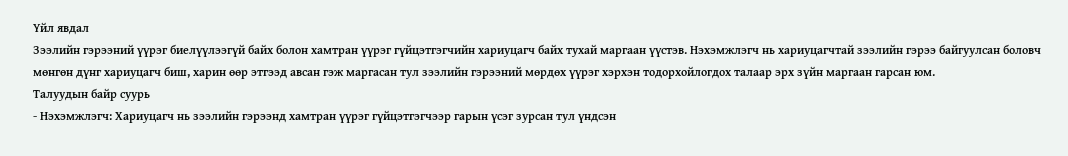Үйл явдал
Зээлийн гэрээний үүрэг биелүүлээгүй байх болон хамтран үүрэг гүйцэтгэгчийн хариуцагч байх тухай маргаан үүстэв. Нэхэмжлэгч нь хариуцагчтай зээлийн гэрээ байгуулсан боловч мөнгөн дүнг хариуцагч биш, харин өөр этгээд авсан гэж маргасан тул зээлийн гэрээний мөрдөх үүрэг хэрхэн тодорхойлогдох талаар эрх зүйн маргаан гарсан юм.
Талуудын байр суурь
- Нэхэмжлэгч: Хариуцагч нь зээлийн гэрээнд хамтран үүрэг гүйцэтгэгчээр гарын үсэг зурсан тул үндсэн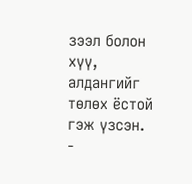зээл болон хүү, алдангийг төлөх ёстой гэж үзсэн.
-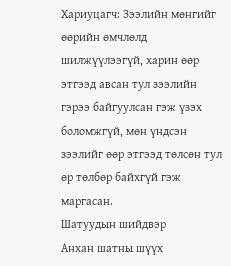Хариуцагч: Зээлийн мөнгийг өөрийн өмчлөлд шилжүүлээгүй, харин өөр этгээд авсан тул зээлийн гэрээ байгуулсан гэж үзэх боломжгүй, мөн үндсэн зээлийг өөр этгээд төлсөн тул өр төлбөр байхгүй гэж маргасан.
Шатуудын шийдвэр
Анхан шатны шүүх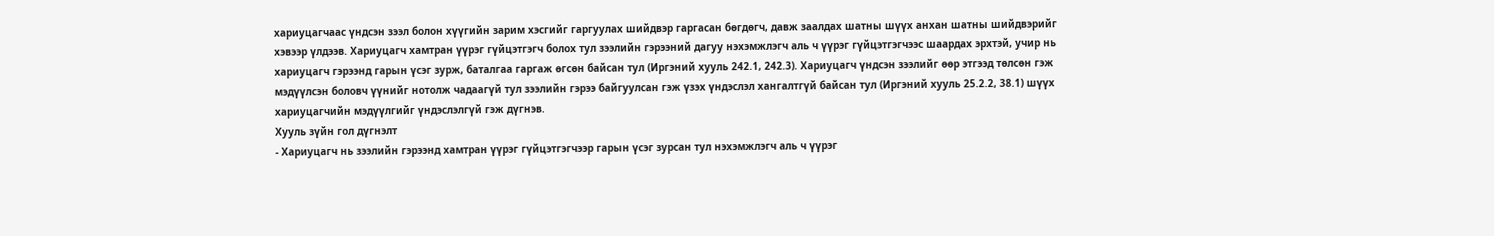хариуцагчаас үндсэн зээл болон хүүгийн зарим хэсгийг гаргуулах шийдвэр гаргасан бөгдөгч, давж заалдах шатны шүүх анхан шатны шийдвэрийг хэвээр үлдээв. Хариуцагч хамтран үүрэг гүйцэтгэгч болох тул зээлийн гэрээний дагуу нэхэмжлэгч аль ч үүрэг гүйцэтгэгчээс шаардах эрхтэй, учир нь хариуцагч гэрээнд гарын үсэг зурж, баталгаа гаргаж өгсөн байсан тул (Иргэний хууль 242.1, 242.3). Хариуцагч үндсэн зээлийг өөр этгээд төлсөн гэж мэдүүлсэн боловч үүнийг нотолж чадаагүй тул зээлийн гэрээ байгуулсан гэж үзэх үндэслэл хангалтгүй байсан тул (Иргэний хууль 25.2.2, 38.1) шүүх хариуцагчийн мэдүүлгийг үндэслэлгүй гэж дүгнэв.
Хууль зүйн гол дүгнэлт
- Хариуцагч нь зээлийн гэрээнд хамтран үүрэг гүйцэтгэгчээр гарын үсэг зурсан тул нэхэмжлэгч аль ч үүрэг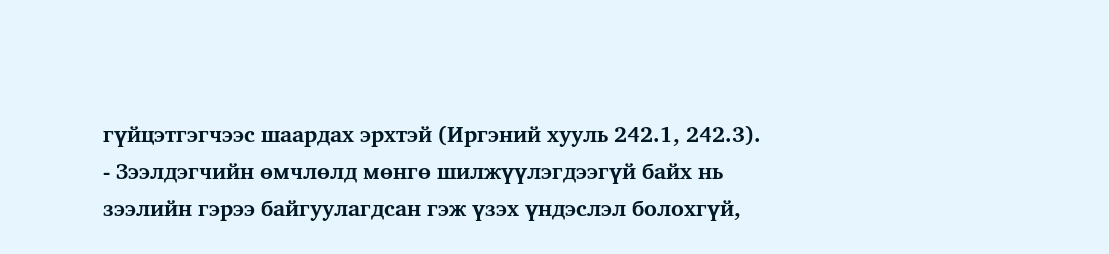гүйцэтгэгчээс шаардах эрхтэй (Иргэний хууль 242.1, 242.3).
- Зээлдэгчийн өмчлөлд мөнгө шилжүүлэгдээгүй байх нь зээлийн гэрээ байгуулагдсан гэж үзэх үндэслэл болохгүй,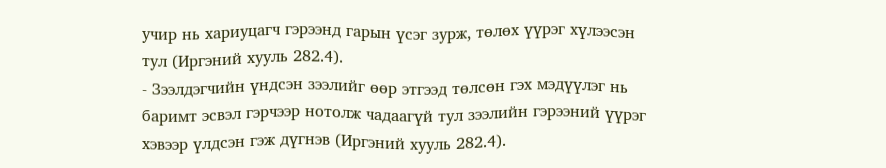учир нь хариуцагч гэрээнд гарын үсэг зурж, төлөх үүрэг хүлээсэн тул (Иргэний хууль 282.4).
- Зээлдэгчийн үндсэн зээлийг өөр этгээд төлсөн гэх мэдүүлэг нь баримт эсвэл гэрчээр нотолж чадаагүй тул зээлийн гэрээний үүрэг хэвээр үлдсэн гэж дүгнэв (Иргэний хууль 282.4).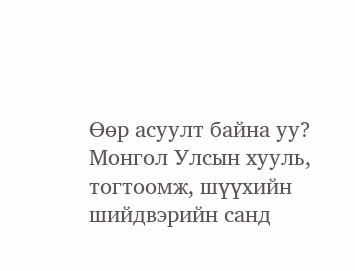Өөр асуулт байна уу?
Монгол Улсын хууль, тогтоомж, шүүхийн шийдвэрийн санд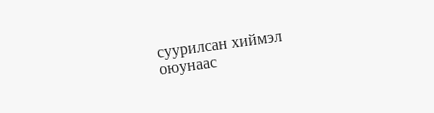суурилсан хиймэл оюунаас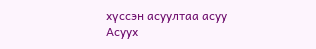хүссэн асуултаа асуу
Асуух